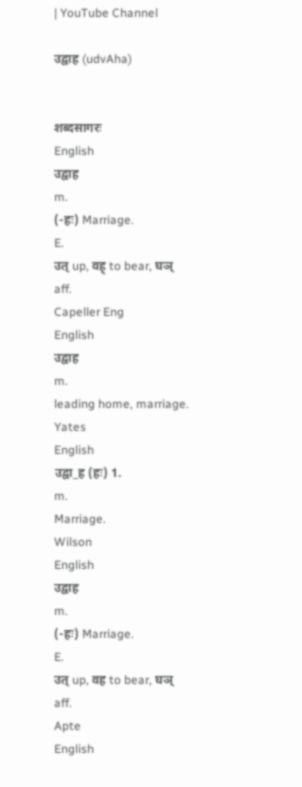| YouTube Channel

उद्वाह (udvAha)


शब्दसागरः
English
उद्वाह
m.
(-हः) Marriage.
E.
उत् up, वह् to bear, घञ्
aff.
Capeller Eng
English
उद्वाह
m.
leading home, marriage.
Yates
English
उद्वा_ह (हः) 1.
m.
Marriage.
Wilson
English
उद्वाह
m.
(-हः) Marriage.
E.
उत् up, वह to bear, घञ्
aff.
Apte
English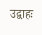उद्वाहः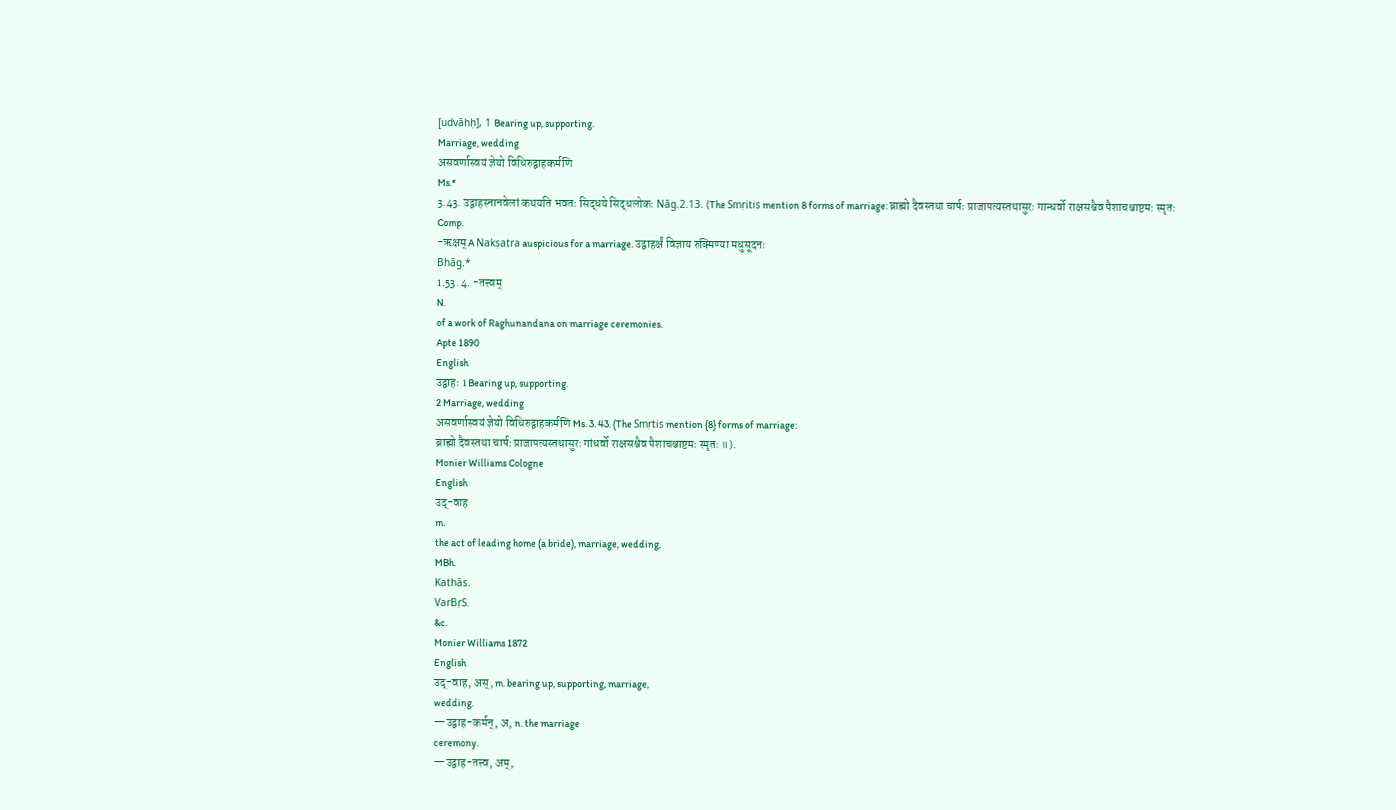[udvāhḥ], 1 Bearing up, supporting.
Marriage, wedding
असवर्णास्वयं ज्ञेयो विधिरुद्वाहकर्मणि
Ms.*
3.43. उद्वाहस्नानवेलां कथयति भवतः सिद्धये सिद्धलोकः Nāg.2.13. (The Smṛitis mention 8 forms of marriage: ब्राह्मो दैवस्तथा चार्षः प्राजापत्यस्तथासुरः गान्धर्वो राक्षसश्चैव पैशाचश्चाष्टमः स्मृतः
Comp.
-ऋक्षम् A Nakṣatra auspicious for a marriage. उद्वाहर्क्षं विज्ञाय रुक्मिण्या मधुसूदनः
Bhāg.*
1.53. 4. -तत्त्वम्
N.
of a work of Raghunandana on marriage ceremonies.
Apte 1890
English
उद्वाहः 1 Bearing up, supporting.
2 Marriage, wedding
असवर्णास्वयं ज्ञेयो विधिरुद्वाहकर्मणि Ms. 3. 43. (The Smṛtis mention {8} forms of marriage:
ब्राह्मो दैवस्तथा चार्षः प्राजापत्यस्तथासुरः गांधर्वो राक्षसश्चैव पैशाचश्चाष्टमः स्मृतः ॥).
Monier Williams Cologne
English
उद्-वाह
m.
the act of leading home (a bride), marriage, wedding,
MBh.
Kathās.
VarBṛS.
&c.
Monier Williams 1872
English
उद्-वाह, अस्, m. bearing up, supporting, marriage,
wedding.
—उद्वाह-कर्मन्, अ, n. the marriage
ceremony.
—उद्वाह-तत्त्व, अम्,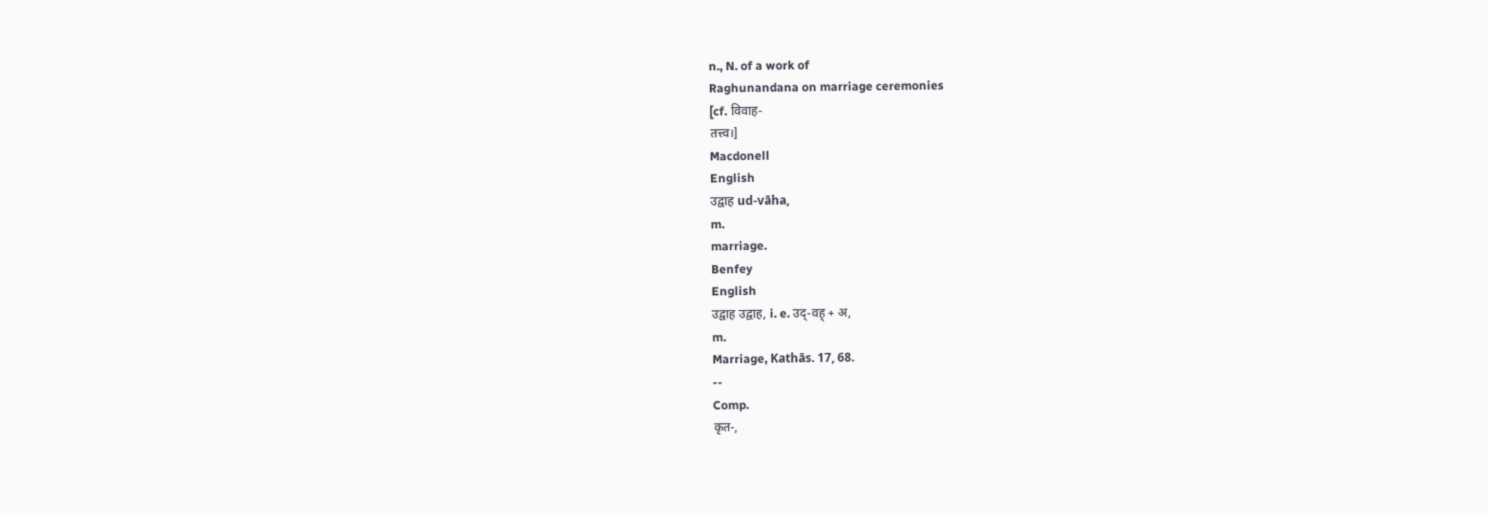n., N. of a work of
Raghunandana on marriage ceremonies
[cf. विवाह-
तत्त्व।]
Macdonell
English
उद्वाह ud-vāha,
m.
marriage.
Benfey
English
उद्वाह उद्वाह, i. e. उद्-वह् + अ,
m.
Marriage, Kathās. 17, 68.
--
Comp.
कृत-,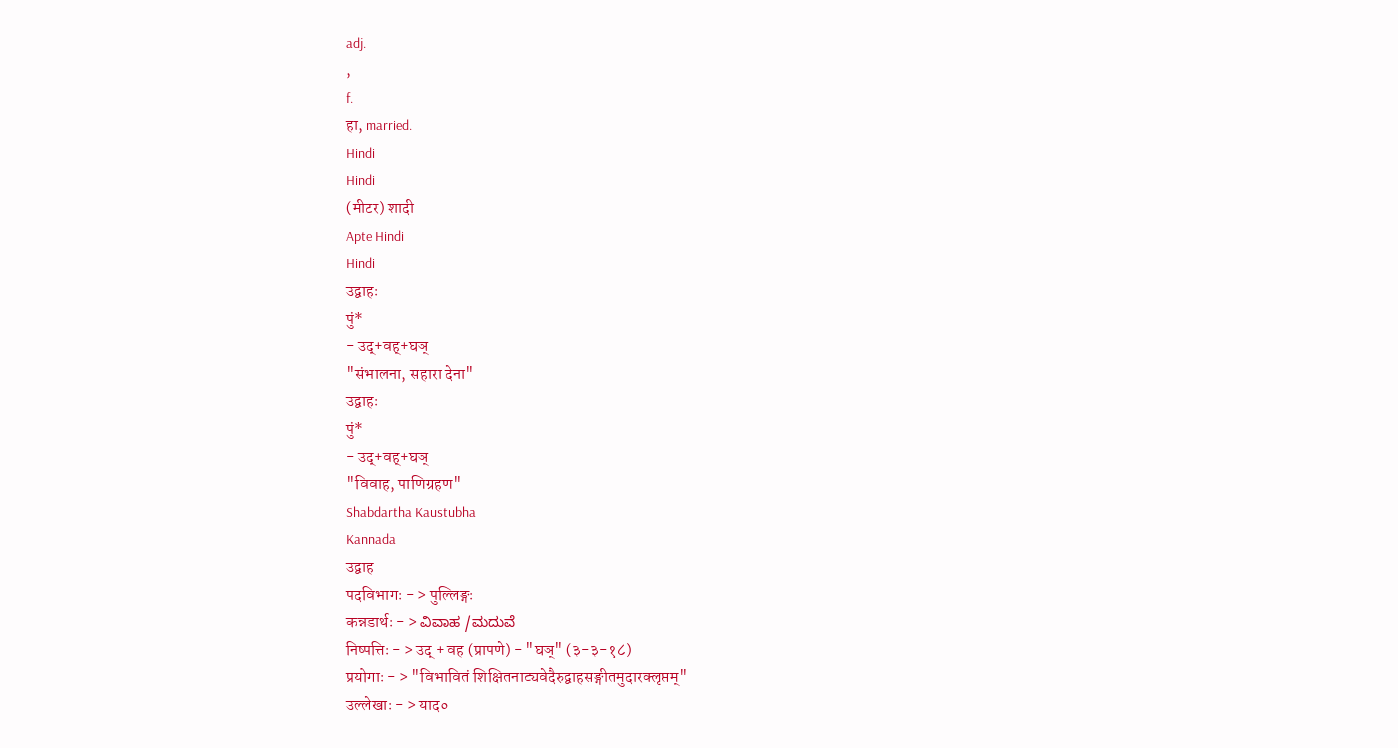adj.
,
f.
हा, married.
Hindi
Hindi
(मीटर) शादी
Apte Hindi
Hindi
उद्वाहः
पुं*
- उद्+वह्+घञ्
"संभालना, सहारा देना"
उद्वाहः
पुं*
- उद्+वह्+घञ्
"विवाह, पाणिग्रहण"
Shabdartha Kaustubha
Kannada
उद्वाह
पदविभागः - > पुल्लिङ्गः
कन्नडार्थः - > ವಿವಾಹ /ಮದುವೆ
निष्पत्तिः - > उद् + वह (प्रापणे) - "घञ्" (३-३-१८)
प्रयोगाः - > "विभावितं शिक्षितनाट्यवेदैरुद्वाहसङ्गीतमुदारक्लृप्तम्"
उल्लेखाः - > याद०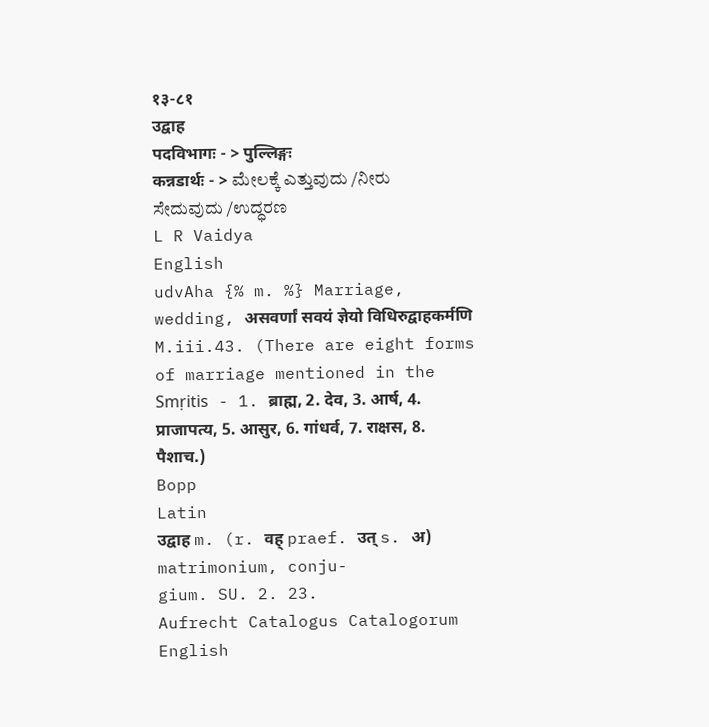१३-८१
उद्वाह
पदविभागः - > पुल्लिङ्गः
कन्नडार्थः - > ಮೇಲಕ್ಕೆ ಎತ್ತುವುದು /ನೀರು ಸೇದುವುದು /ಉದ್ಧರಣ
L R Vaidya
English
udvAha {% m. %} Marriage, wedding, असवर्णां सवयं ज्ञेयो विधिरुद्वाहकर्मणि M.iii.43. (There are eight forms of marriage mentioned in the Smṛitis - 1. ब्राह्म, 2. देव, 3. आर्ष, 4. प्राजापत्य, 5. आसुर, 6. गांधर्व, 7. राक्षस, 8. पैशाच.)
Bopp
Latin
उद्वाह m. (r. वह् praef. उत् s. अ) matrimonium, conju-
gium. SU. 2. 23.
Aufrecht Catalogus Catalogorum
English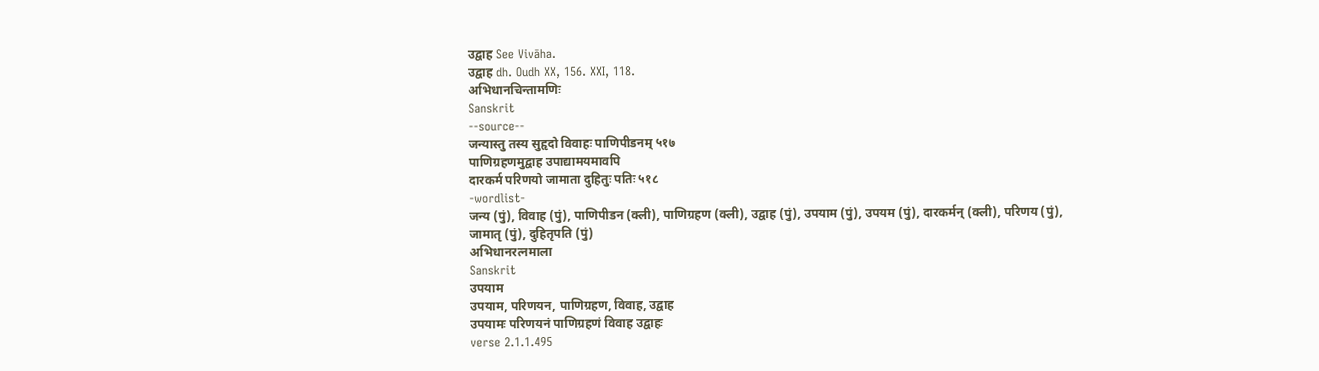उद्वाह See Vivāha.
उद्वाह dh. Oudh XX, 156. XXI, 118.
अभिधानचिन्तामणिः
Sanskrit
--source--
जन्यास्तु तस्य सुहृदो विवाहः पाणिपीडनम् ५१७
पाणिग्रहणमुद्वाह उपाद्यामयमावपि
दारकर्म परिणयो जामाता दुहितुः पतिः ५१८
-wordlist-
जन्य (पुं), विवाह (पुं), पाणिपीडन (क्ली), पाणिग्रहण (क्ली), उद्वाह (पुं), उपयाम (पुं), उपयम (पुं), दारकर्मन् (क्ली), परिणय (पुं), जामातृ (पुं), दुहितृपति (पुं)
अभिधानरत्नमाला
Sanskrit
उपयाम
उपयाम, परिणयन, पाणिग्रहण, विवाह, उद्वाह
उपयामः परिणयनं पाणिग्रहणं विवाह उद्वाहः
verse 2.1.1.495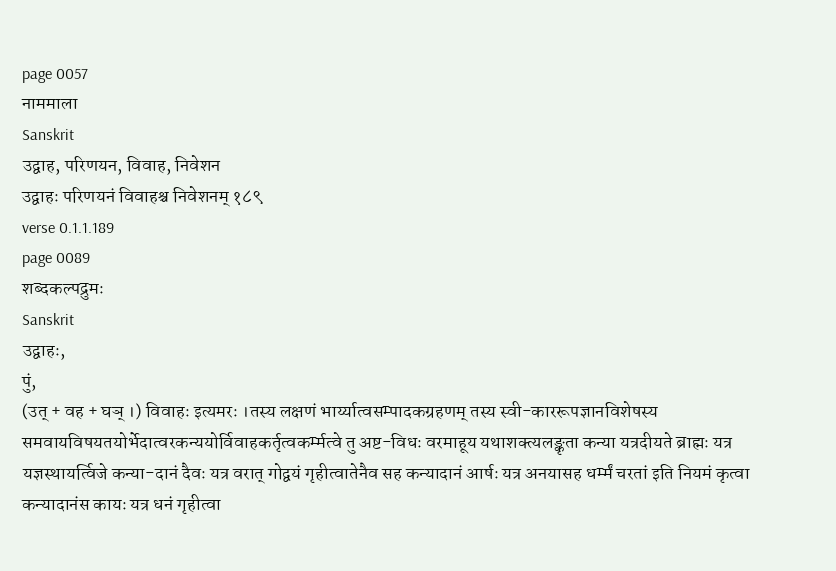page 0057
नाममाला
Sanskrit
उद्वाह, परिणयन, विवाह, निवेशन
उद्वाहः परिणयनं विवाहश्च निवेशनम् १८९
verse 0.1.1.189
page 0089
शब्दकल्पद्रुमः
Sanskrit
उद्वाहः,
पुं,
(उत् + वह + घञ् ।) विवाहः इत्यमरः ।तस्य लक्षणं भार्य्यात्वसम्पादकग्रहणम् तस्य स्वी-काररूपज्ञानविशेषस्य समवायविषयतयोर्भेदात्वरकन्ययोर्विवाहकर्तृत्वकर्म्मत्वे तु अष्ट-विधः वरमाहूय यथाशक्त्यलङ्कृता कन्या यत्रदीयते ब्राह्मः यत्र यज्ञस्थायर्त्विजे कन्या-दानं दैवः यत्र वरात् गोद्वयं गृहीत्वातेनैव सह कन्यादानं आर्षः यत्र अनयासह धर्म्मं चरतां इति नियमं कृत्वा कन्यादानंस कायः यत्र धनं गृहीत्वा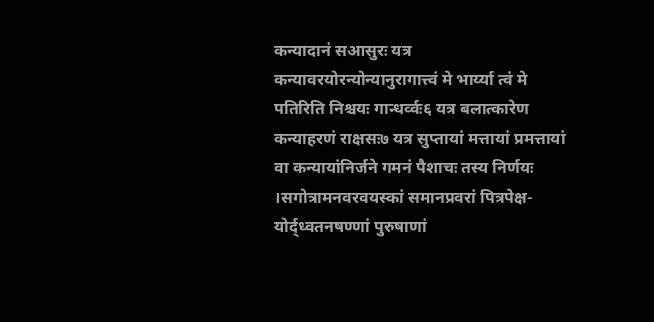कन्यादानं सआसुरः यत्र कन्यावरयोरन्योन्यानुरागात्त्वं मे भार्य्या त्वं मे पतिरिति निश्चयः गान्धर्व्वः६ यत्र बलात्कारेण कन्याहरणं राक्षसः७ यत्र सुप्तायां मत्तायां प्रमत्तायां वा कन्यायांनिर्जने गमनं पैशाचः तस्य निर्णयः ।सगोत्रामनवरवयस्कां समानप्रवरां पित्रपेक्ष-योर्द्ध्वतनषण्णां पुरुषाणां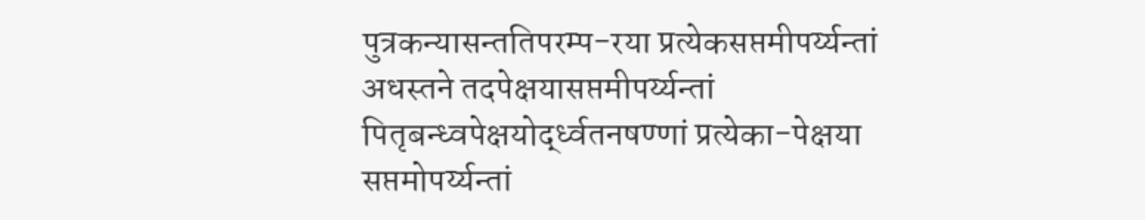पुत्रकन्यासन्ततिपरम्प-रया प्रत्येकसप्तमीपर्य्यन्तां अधस्तने तदपेक्षयासप्तमीपर्य्यन्तां पितृबन्ध्वपेक्षयोर्द्ध्वतनषण्णां प्रत्येका-पेक्षया सप्तमोपर्य्यन्तां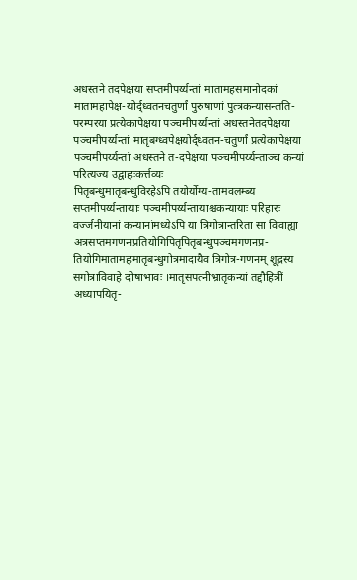अधस्तने तदपेक्षया सप्तमीपर्य्यन्तां मातामहसमानोदकां मातामहापेक्ष-योर्द्ध्वतनचतुर्णां पुरुषाणां पुत्त्रकन्यासन्तति-परम्परया प्रत्येकापेक्षया पञ्चमीपर्य्यन्तां अधस्तनेतदपेक्षया पञ्चमीपर्य्यन्तां मातृबग्ध्वपेक्षयोर्द्ध्वतन-चतुर्णां प्रत्येकापेक्षया पञ्चमीपर्य्यन्तां अधस्तने त-दपेक्षया पञ्चमीपर्य्यन्ताञ्च कन्यां परित्यज्य उद्वाहःकर्त्तव्यः
पितृबन्धुमातृबन्धुविरहेऽपि तयोर्योग्य-तामवलम्ब्य सप्तमीपर्य्यन्तायाः पञ्चमीपर्य्यन्तायाश्चकन्यायाः परिहारः वर्ज्जनीयानां कन्यानांमध्येऽपि या त्रिगोत्रान्तरिता सा विवाह्या अत्रसप्तमगणनप्रतियोगिपितृपितृबन्धुपञ्चमगणनप्र-तियोगिमातामहमातृबन्धुगोत्रमादायैव त्रिगोत्र-गणनम् शूद्रस्य सगोत्राविवाहे दोषाभावः ।मातृसपत्नीभ्रातृकन्यां तद्दौहित्रीं अध्यापयितृ-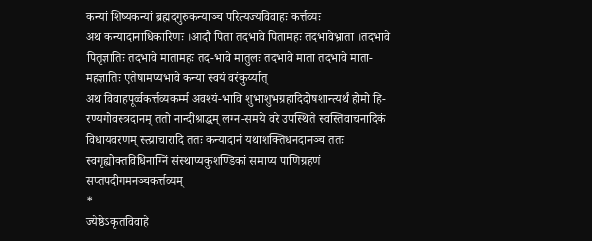कन्यां शिष्यकन्यां ब्रह्मदगुरुकन्याञ्च परित्यज्यविवाहः कर्त्तव्यः
अथ कन्यादानाधिकारिणः ।आदौ पिता तदभावे पितामहः तदभावेभ्राता ।तदभावे पितृज्ञातिः तदभावे मातामहः तद-भावे मातुलः तदभावे माता तदभावे माता-महज्ञातिः एतेषामप्यभावे कन्या स्वयं वरंकुर्य्यात्
अथ विवाहपूर्व्वकर्त्तव्यकर्म्म अवश्यं-भावि शुभाशुभग्रहादिदोषशान्त्यर्थं होमो हि-रण्यगोवस्त्रदानम् ततो नान्दीश्राद्धम् लग्न-समये वरे उपस्थिते स्वस्तिवाचनादिकं विधायवरणम् स्त्य्राचारादि ततः कन्यादानं यथाशक्तिधनदानञ्च ततः स्वगृह्योक्तविधिनाग्निं संस्थाप्यकुशण्डिकां समाप्य पाणिग्रहणं सप्तपदीगमनञ्चकर्त्तव्यम्
*
ज्येष्ठेऽकृतविवाहे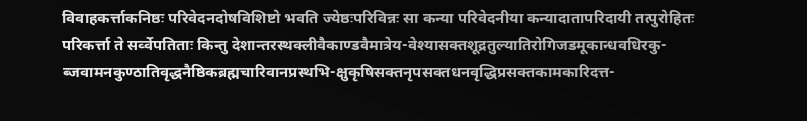विवाहकर्त्ताकनिष्ठः परिवेदनदोषविशिष्टो भवति ज्येष्ठःपरिविन्नः सा कन्या परिवेदनीया कन्यादातापरिदायी तत्पुरोहितः परिकर्त्ता ते सर्व्वेपतिताः किन्तु देशान्तरस्थक्लीवैकाण्डवैमात्रेय-वेश्यासक्तशूद्रतुल्यातिरोगिजडमूकान्धवधिरकु-ब्जवामनकुण्ठातिवृद्धनैष्ठिकब्रह्मचारिवानप्रस्थभि-क्षुकृषिसक्तनृपसक्तधनवृद्धिप्रसक्तकामकारिदत्त-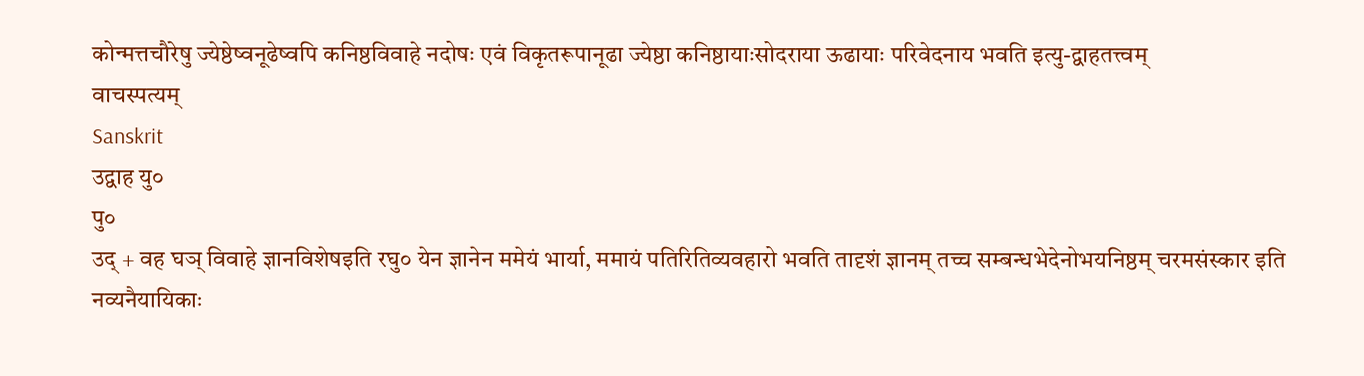कोन्मत्तचौरेषु ज्येष्ठेष्वनूढेष्वपि कनिष्ठविवाहे नदोषः एवं विकृतरूपानूढा ज्येष्ठा कनिष्ठायाःसोदराया ऊढायाः परिवेदनाय भवति इत्यु-द्वाहतत्त्वम्
वाचस्पत्यम्
Sanskrit
उद्वाह यु०
पु०
उद् + वह घञ् विवाहे ज्ञानविशेषइति रघु० येन ज्ञानेन ममेयं भार्या, ममायं पतिरितिव्यवहारो भवति तादृशं ज्ञानम् तच्च सम्बन्धभेदेनोभयनिष्ठम् चरमसंस्कार इति नव्यनैयायिकाः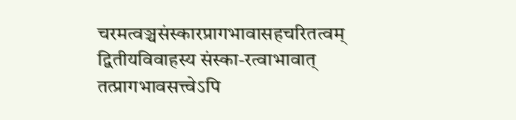चरमत्वञ्चसंस्कारप्रागभावासहचरितत्वम् द्वितीयविवाहस्य संस्का-रत्वाभावात् तत्प्रागभावसत्त्वेऽपि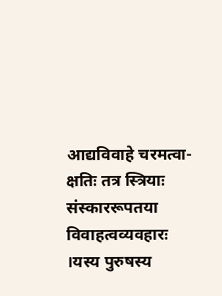आद्यविवाहे चरमत्वा-क्षतिः तत्र स्त्रियाः संस्काररूपतया विवाहत्वव्यवहारः ।यस्य पुरुषस्य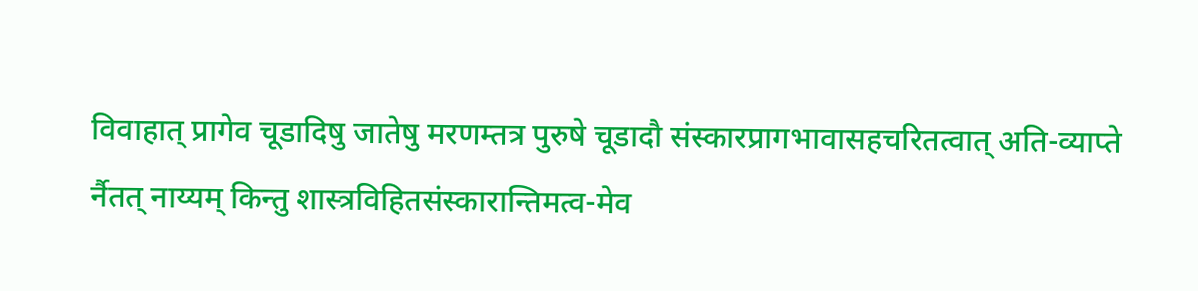विवाहात् प्रागेव चूडादिषु जातेषु मरणम्तत्र पुरुषे चूडादौ संस्कारप्रागभावासहचरितत्वात् अति-व्याप्ते र्नैतत् नाय्यम् किन्तु शास्त्रविहितसंस्कारान्तिमत्व-मेव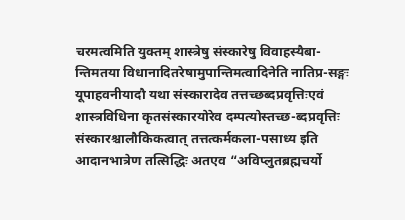चरमत्वमिति युक्तम् शास्त्रेषु संस्कारेषु विवाहस्यैबा-न्तिमतया विधानादितरेषामुपान्तिमत्वादिनेति नातिप्र-सङ्गः यूपाहवनीयादौ यथा संस्कारादेव तत्तच्छब्दप्रवृत्तिःएवं शास्त्रविधिना कृतसंस्कारयोरेव दम्पत्योस्तच्छ-ब्दप्रवृत्तिः संस्कारश्चालौकिकत्वात् तत्तत्कर्मकला-पसाध्य इति आदानभात्रेण तत्सिद्धिः अतएव “अविप्लुतब्रह्मचर्यो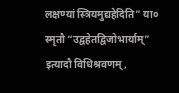लक्षण्यां स्त्रियमुद्यहेदिति” या० स्मृतौ “उद्वहेतद्विजोभार्याम्” इत्यादौ विधिश्रवणम्,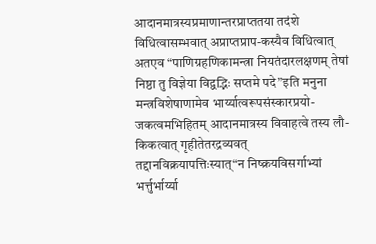आदानमात्रस्यप्रमाणान्तरप्राप्ततया तदंशे विधित्वासम्भवात् अप्राप्तप्राप-कस्यैव विधित्वात् अतएव “पाणिग्रहणिकामन्त्रा नियतंदारलक्षणम् तेषां निष्ठा तु विज्ञेया विद्वद्भिः सप्तमे पदे”इति मनुना मन्त्रविशेषाणामेव भार्य्यात्वरूपसंस्कारप्रयो-जकत्वमभिहितम् आदानमात्रस्य विवाहत्वे तस्य लौ-किकत्वात् गृहीतेतरद्रव्यवत् तद्दानविक्रयापत्तिःस्यात्“न निष्क्रयविसर्गाभ्यां भर्त्तुर्भार्य्या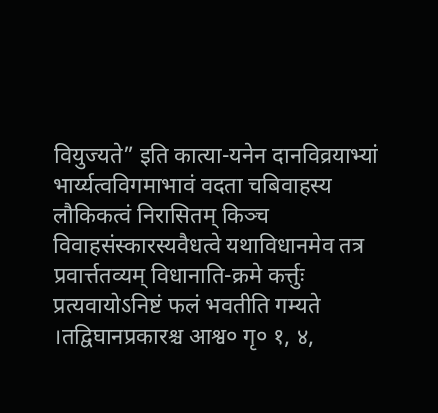वियुज्यते” इति कात्या-यनेन दानविव्रयाभ्यां भार्य्यत्वविगमाभावं वदता चबिवाहस्य लौकिकत्वं निरासितम् किञ्च विवाहसंस्कारस्यवैधत्वे यथाविधानमेव तत्र प्रवार्त्ततव्यम् विधानाति-क्रमे कर्त्तुः प्रत्यवायोऽनिष्टं फलं भवतीति गम्यते ।तद्विघानप्रकारश्च आश्व० गृ० १, ४,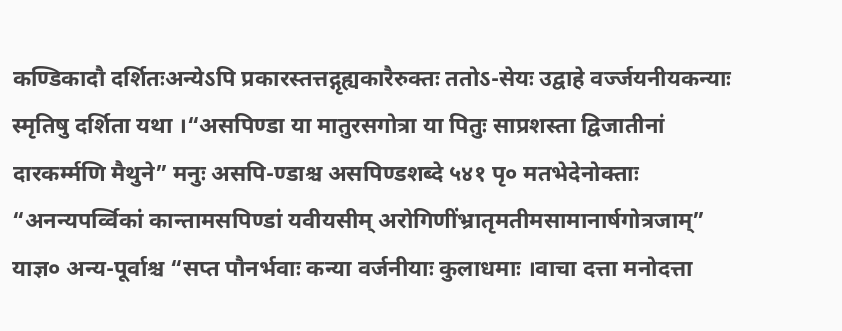कण्डिकादौ दर्शितःअन्येऽपि प्रकारस्तत्तद्गृह्यकारैरुक्तः ततोऽ-सेयः उद्वाहे वर्ज्जयनीयकन्याः स्मृतिषु दर्शिता यथा ।“असपिण्डा या मातुरसगोत्रा या पितुः साप्रशस्ता द्विजातीनां दारकर्म्मणि मैथुने” मनुः असपि-ण्डाश्च असपिण्डशब्दे ५४१ पृ० मतभेदेनोक्ताः “अनन्यपर्व्विकां कान्तामसपिण्डां यवीयसीम् अरोगिणींभ्रातृमतीमसामानार्षगोत्रजाम्” याज्ञ० अन्य-पूर्वाश्च “सप्त पौनर्भवाः कन्या वर्जनीयाः कुलाधमाः ।वाचा दत्ता मनोदत्ता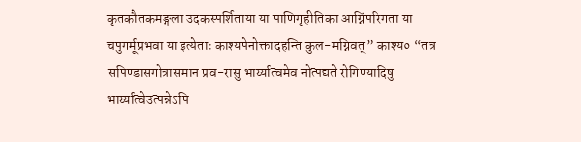कृतकौतकमङ्गला उदकस्पर्शिताया या पाणिगृहीतिका आग्निंपरिगता या चपुगर्मूप्रभवा या इत्येताः काश्यपेनोक्तादहन्ति कुल-मग्निवत्” काश्य० “तत्र सपिण्डासगोत्रासमान प्रव-रासु भार्य्यात्वमेव नोत्पद्यते रोगिण्यादिषु भार्य्यात्वेउत्पन्नेऽपि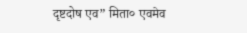दृष्टदोष एव” मिता० एवमेव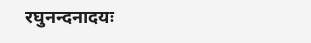रघुनन्दनादयः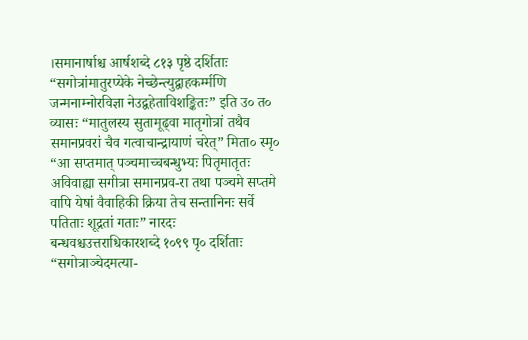।समानार्षाश्च आर्षशब्दे ८१३ पृष्ठे दर्शिताः “सगोत्रांमातुरप्येके नेच्छेन्त्युद्वाहकर्म्मणि जन्मनाम्नोरविज्ञा नेउद्वहेताविशङ्कितः” इति उ० त० व्यासः “मातुलस्य सुतामूढ्वा मातृगोत्रां तथैव समानप्रवरां चैव गत्वाचान्द्रायाणं चरेत्” मिता० स्मृ० “आ सप्तमात् पञ्चमाच्चबन्धुभ्यः पितृमातृतः अविवाह्या सगीत्रा समानप्रव-रा तथा पञ्चमे सप्तमे वापि येषां वैवाहिकी क्रिया तेच सन्तानिनः सर्वे पतिताः शूद्रतां गताः” नारदः बन्धवश्चउत्तराधिकारशब्दे १०९९ पृ० दर्शिताः “सगोत्राञ्चेदमत्या-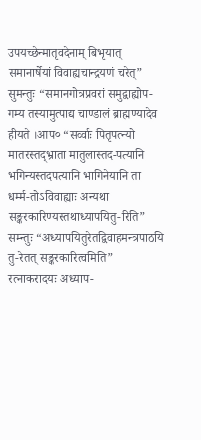उपयच्छेन्मातृवदेनाम् बिभृयात् समानार्षेयां विवाह्यचान्द्रयणं चरेत्” सुमन्तुः “समानगोत्रप्रवरां समुद्वाह्योप-गम्य तस्यामुत्पाद्य चाण्डालं ब्राह्मण्यादेव हीयते ।आप० “सर्व्वाः पितृपत्न्यो मातरस्तद्भ्राता मातुलास्तद-पत्यानि भगिन्यस्तदपत्यानि भागिनेयानि ता धर्म्म-तोऽविवाह्याः अन्यथा सङ्करकारिण्यस्तथाध्यापयितु-रिति” सम्न्तुः “अध्यापयितुरेतद्विवाहमन्त्रपाठयि तु-रेतत् सङ्करकारित्वमिति” रत्नाकरादयः अध्याप-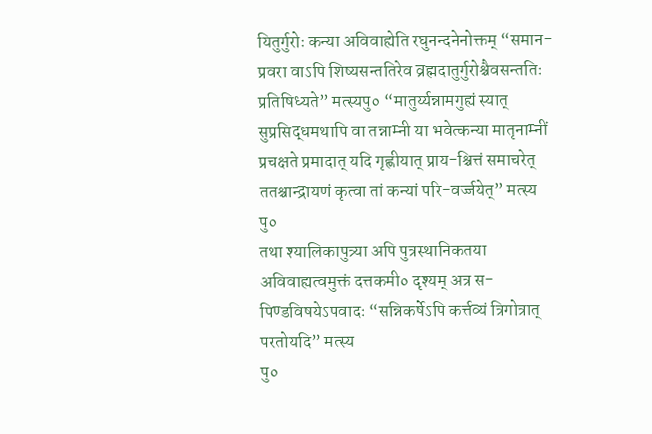यितुर्गुरोः कन्या अविवाह्येति रघुनन्दनेनोक्तम् “समान-प्रवरा वाऽपि शिष्यसन्ततिरेव व्रह्मदातुर्गुरोश्चैवसन्ततिः प्रतिषिध्यते” मत्स्यपु० “मातुर्य्यन्नामगुह्यं स्यात् सुप्रसिद्धमथापि वा तन्नाम्नी या भवेत्कन्या मातृनाम्नीं प्रचक्षते प्रमादात् यदि गृह्णीयात् प्राय-श्चित्तं समाचरेत् ततश्चान्द्रायणं कृत्वा तां कन्यां परि-वर्ज्जयेत्” मत्स्य
पु०
तथा श्यालिकापुत्र्या अपि पुत्रस्थानिकतया अविवाह्यत्वमुक्तं दत्तकमी० दृश्यम् अत्र स-पिण्डविषयेऽपवादः “सन्निकर्षेऽपि कर्त्तव्यं त्रिगोत्रात् परतोयदि” मत्स्य
पु०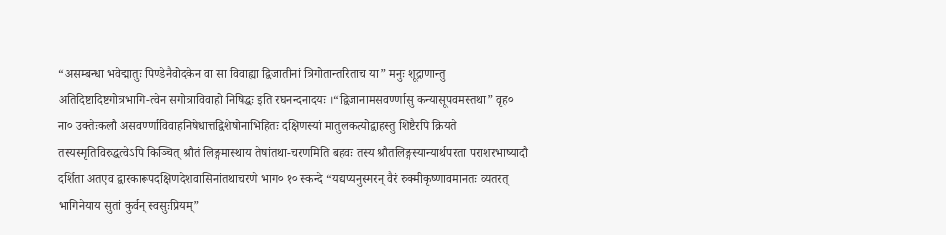“असम्बन्धा भवेद्मातुः पिण्डेनैवोदकेन वा सा विवाह्या द्विजातीनां त्रिगोतान्तरिताच या” मनुः शूद्राणान्तु अतिदिष्टादिष्टगोत्रभागि-त्वेन सगोत्राविवाहो निषिद्धः इति रघनन्दनादयः ।“द्विजानामसवर्ण्णासु कन्यासूपवमस्तथा” वृह० ना० उक्तेःकलौ असवर्ण्णाविवाहनिषेधात्तद्विशेषोनाभिहितः दक्षिणस्यां मातुलकत्योद्वाहस्तु शिष्टैरपि क्रियते तस्यस्मृतिविरुद्धत्वेऽपि किञ्चित् श्रौतं लिङ्गमास्थाय तेषांतथा-चरणमिति बहवः तस्य श्रौतलिङ्गस्यान्यार्थपरता पराशरभाष्यादौ दर्शिता अतएव द्वारकारूपदक्षिणदेशवासिनांतथाचरणे भाग० १० स्कन्दे “यद्यप्यनुस्मरन् वैरं रुक्मीकृष्णावमानतः व्यतरत् भागिनेयाय सुतां कुर्वन् स्वसुःप्रियम्”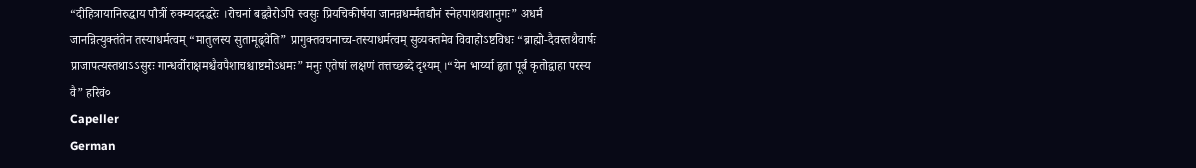“दीहित्रायानिरुद्धाय पौत्रीं रुक्म्यददद्धरेः ।रोचनां बद्ववैरोऽपि स्वसुः प्रियचिकीर्षया जानन्नधर्म्मंतद्यौनं स्नेहपाशवशानुगः” अधर्मं जानन्नित्युक्तंतेन तस्याधर्मत्वम् “मातुलस्य सुतामूढ्वेति” प्रागुक्तवचनाच्च-तस्याधर्मत्वम् सुव्यक्तमेव विवाहोऽष्टविधः “ब्राह्मो-दैवस्तथैवार्षः प्राजापत्यस्तथाऽऽसुरः गान्धर्वोराक्षमश्चैवपैशाचश्चाष्टमोऽधमः” मनुः एतेषां लक्षणं तत्तच्छब्दे दृश्यम् ।“येन भार्य्या हृता पूर्बं कृतोद्वाहा परस्य वै” हरिवं०
Capeller
German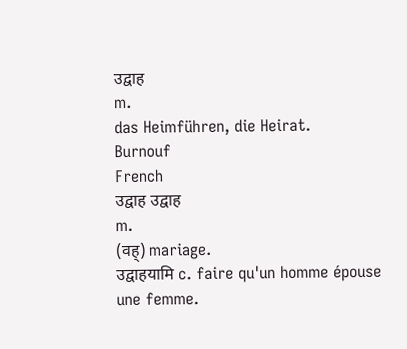उद्वाह
m.
das Heimführen, die Heirat.
Burnouf
French
उद्वाह उद्वाह
m.
(वह्) mariage.
उद्वाहयामि c. faire qu'un homme épouse une femme.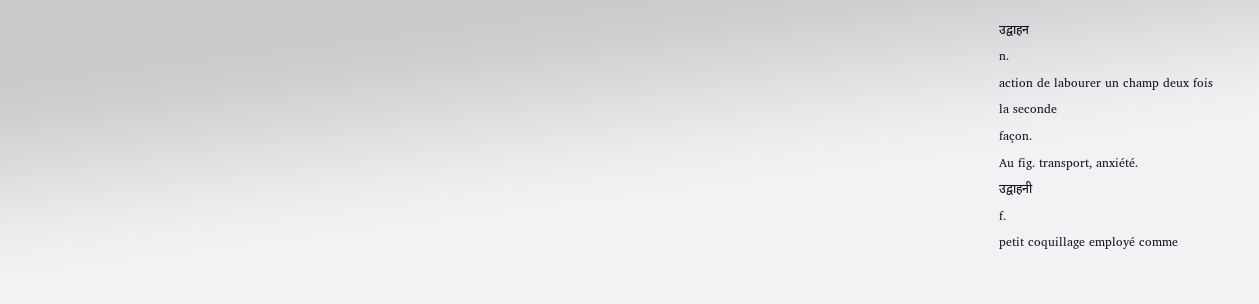उद्वाहन
n.
action de labourer un champ deux fois
la seconde
façon.
Au fig. transport, anxiété.
उद्वाहनी
f.
petit coquillage employé comme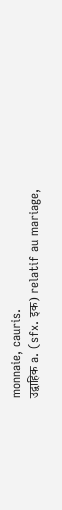monnaie, cauris.
उद्वाहिक a. (sfx. इक) relatif au mariage,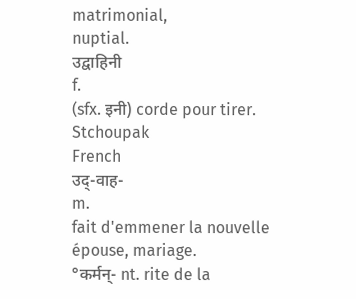matrimonial,
nuptial.
उद्वाहिनी
f.
(sfx. इनी) corde pour tirer.
Stchoupak
French
उद्-वाह-
m.
fait d'emmener la nouvelle épouse, mariage.
°कर्मन्- nt. rite de la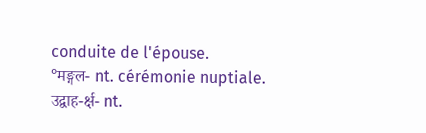conduite de l'épouse.
°मङ्गल- nt. cérémonie nuptiale.
उद्वाह-र्क्ष- nt.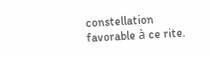constellation favorable à ce rite.